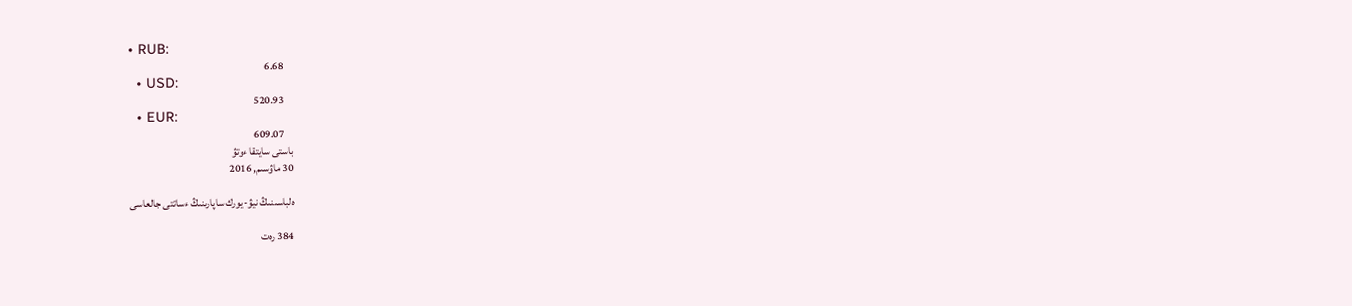• RUB:
    6.68
  • USD:
    520.93
  • EUR:
    609.07
باستى سايتقا ءوتۋ
30 ماۋسىم, 2016

ەلباسىنىڭ نيۋ-يورك ساپارىنىڭ ءساتتى جالعاسى

384 رەت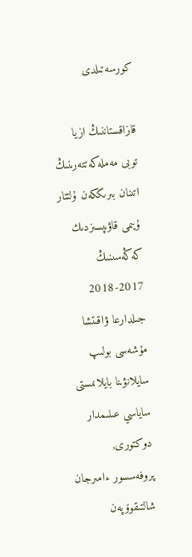كورسەتىلدى

قازاقستاننىڭ ازيا توبى مەملەكەتتەرىنىڭ اتىنان بىرىككەن ۇلتتار ۇيىمى قاۋىپسىزدىك كەڭەسىنىڭ 2017-2018 جىلدارعا ۋاقىتشا مۇشەسى بولىپ سايلانۋىنا بايلانىستى ساياسي عىلىمدار دوكتورى, پروفەسسور ءامىرجان شالتىقوۆپەن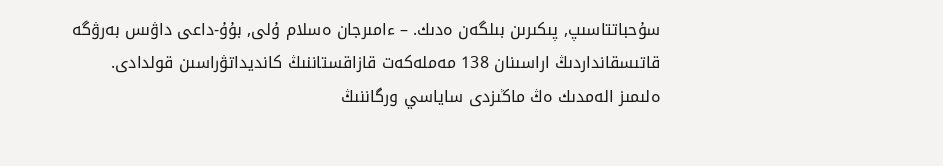سۇحباتتاسىپ, پىكىرىن بىلگەن ەدىك. – ءامىرجان ەسلام ۇلى, بۇۇ-داعى داۋىس بەرۋگە قاتىسقانداردىڭ اراسىنان 138 مەملەكەت قازاقستاننىڭ كانديداتۋراسىن قولدادى. ەلىمىز الەمدىك ەڭ ماڭىزدى ساياسي ورگاننىڭ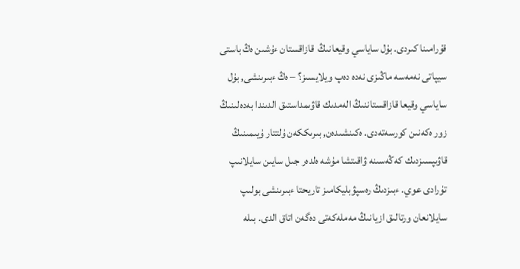قۇرامىنا كىردى. بۇل ساياسي وقيعانىڭ  قازاقستان ءۇشىن ەڭ باستى سيپاتى نەمەسە ماڭىزى نەدە دەپ ويلايسىز؟ – ەڭ ءبىرىنشى, بۇل ساياسي وقيعا قازاقستاننىڭ الەمدىك قاۋىمداستىق الدىندا بەدەلىنىڭ زور ەكەنىن كورسەتەدى. ەكىنشىدەن, بىرىككەن ۇلتتار ۇيىمىنىڭ قاۋىپسىزدىك كەڭەسىنە ۋاقىتشا مۇشە ەلدەر جىل سايىن سايلانىپ تۇرادى عوي. ءبىزدىڭ رەسپۋبليكامىز تاريحتا ءبىرىنشى بولىپ سايلانعان ورتالىق ازيانىڭ مەملەكەتى دەگەن اتاق الدى. بىلە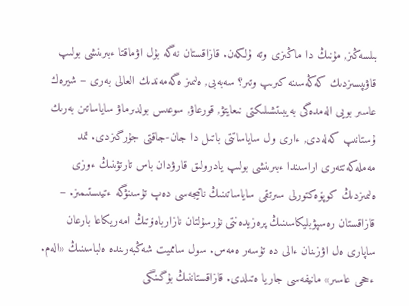بىلسەڭىز, مۇنىڭ دا ماڭىزى وتە ۇلكەن. قازاقستان نەگە بۇل اۋماقتا ءبىرىنشى بولىپ قاۋىپسىزدىك كەڭەسىنە كىرىپ وتىر؟ سەبەبى, ەلىمىز ەگەمەندىك العالى بەرى – شيرەك عاسىر بويى الەمدەگى بەيبىتشىلىكتى نىعايتۋ, قورعاۋ, سوعىس بولدىرماۋ ساياساتىن بەرىك ۇستانىپ كەلەدى, ءارى ول ساياساتتى باتىل دا جان-جاقتى جۇرگىزدى. تمد مەملەكەتتەرى اراسىندا ءبىرىنشى بولىپ يادرولىق قارۋدان باس تارتۋىنىڭ ءوزى ەلىمىزدىڭ كوپۆەكتورلى سىرتقى ساياساتىنىڭ ناتيجەسى دەپ تۇسىنۋگە ءتيىستىمىز. – قازاقستان رەسپۋبليكاسىنىڭ پرەزيدەنتى نۇرسۇلتان نازارباەۆتىڭ امەريكاعا بارعان ساپارى ەل اۋزىنان ءالى دە تۇسەر ەمەس. سول سامميت شەڭبەرىندە ەلباسىنىڭ «الەم. ءححى عاسىر» مانيفەسى جاريا ەتىلدى. قازاقستاننىڭ بۇگىنگى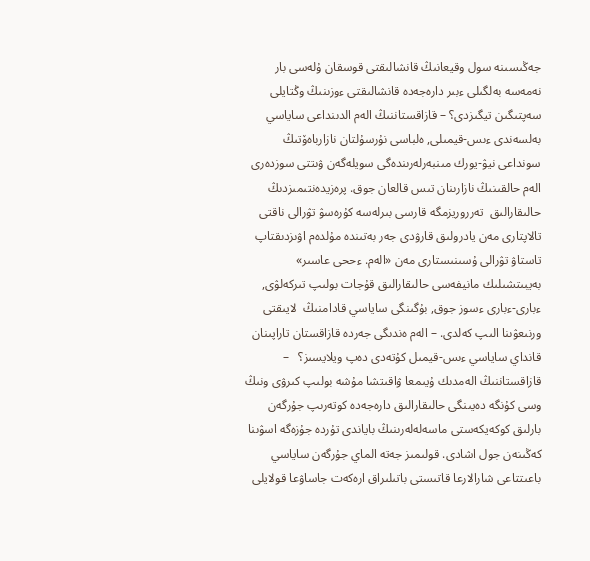جەڭىسىنە سول وقيعانىڭ قانشالىقتى قوسقان ۇلەسى بار نەمەسە بەلگىلى ءبىر دارەجەدە قانشالىقتى ءوزىنىڭ وڭتايلى سەپتىگىن تيگىزدى؟ – قازاقستاننىڭ الەم الدىنداعى ساياسي بەلسەندى ءىس-قيمىلى, ەلباسى نۇرسۇلتان نازارباەۆتىڭ سونداعى نيۋ-يورك مىنبەرلەرىندەگى سويلەگەن ۋىتتى سوزدەرى الەم حالقىنىڭ نازارىنان تىس قالعان جوق. پرەزيدەنتىمىزدىڭ حالىقارالىق  تەرروريزمگە قارسى بىرلەسە كۇرەسۋ تۋرالى ناقتى تالاپتارى مەن يادرولىق قارۋدى جەر بەتىندە مۇلدەم اۋىزدىقتاپ تاستاۋ تۋرالى ۇسىنىستارى مەن «الەم. ءححى عاسىر» بەيبىتشىلىك مانيفەسى حالىقارالىق قۇجات بولىپ تىركەلۋى, ءبارى-ءبارى ءسوز جوق, بۇگىنگى ساياسي قادامنىڭ  لايىقتى ورنىعۋىنا الىپ كەلدى. – الەم ەندىگى جەردە قازاقستان تاراپىنان قانداي ساياسي ءىس-قيمىل كۇتەدى دەپ ويلايسىز؟   – قازاقستاننىڭ الەمدىك ۇيىمعا ۋاقىتشا مۇشە بولىپ كىرۋى ونىڭ  وسى كۇنگە دەيىنگى حالىقارالىق دارەجەدە كوتەرىپ جۇرگەن بارلىق كوكەيكەستى ماسەلەلەرىنىڭ باياندى تۇردە جۇزەگە اسۋىنا كەڭىنەن جول اشادى. قولىمىز جەتە الماي جۇرگەن ساياسي باعىتتاعى شارالارعا قاتىستى باتىلىراق ارەكەت جاساۋعا قولايلى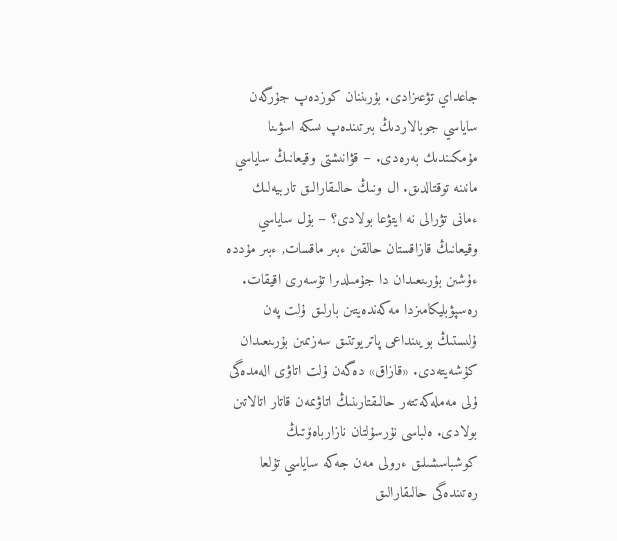جاعداي تۋعىزادى. بۇرىننان كوزدەپ جۇرگەن ساياسي جوبالاردىڭ بىرتىندەپ ىسكە اسۋىنا مۇمكىندىك بەرەدى. – قۋانىشتى وقيعانىڭ ساياسي مانىنە توقتالدىق. ال ونىڭ حالىقارالىق تاربيەلىك ءمانى تۋرالى نە ايتۋعا بولادى؟ – بۇل ساياسي  وقيعانىڭ قازاقستان حالقىن ءبىر ماقسات, ءبىر مۇددە ءۇشىن بۇرىنعىدان دا جۇمىلدىرا تۇسەرى اقيقات. رەسپۋبليكامىزدا مەكەندەيتىن بارلىق ۇلت پەن ۇلىستىڭ بويىنداعى پاتريوتتىق سەزىمىن بۇرىنعىدان كۇشەيتەدى. «قازاق» دەگەن ۇلت اتاۋى الەمدەگى ۇلى مەملەكەتتەر حالىقتارىنىڭ اتاۋىمەن قاتار اتالاتىن بولادى. ەلباسى نۇرسۇلتان نازارباەۆتىڭ كوشباسشىلىق ءرولى مەن جەكە ساياسي تۇلعا  رەتىندەگى حالىقارالىق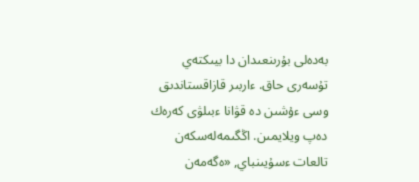بەدەلى بۇرىنعىدان دا بيىكتەي تۇسەرى حاق. ءاربىر قازاقستاندىق وسى ءۇشىن دە قۋانا ءبىلۋى كەرەك دەپ ويلايمىن. اڭگىمەلەسكەن تالعات ءسۇيىنباي, «ەگەمەن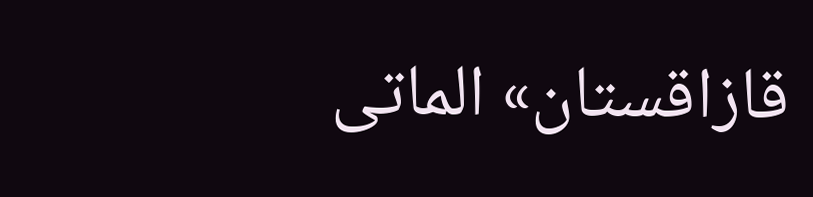قازاقستان» الماتى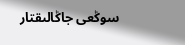سوڭعى جاڭالىقتار